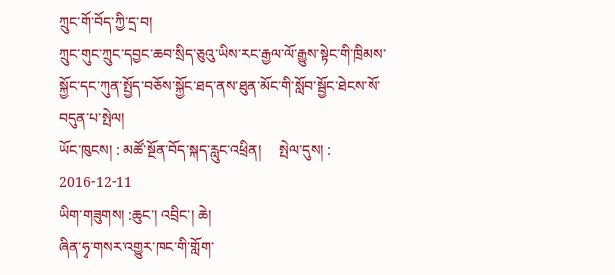ཀྲུང་གོ་བོད་ཀྱི་དྲ་བ།
ཀྲུང་གུང་ཀྲུང་དབྱང་ཆབ་སྲིད་ཅུའུ་ཡིས་རང་རྒྱལ་ལོ་རྒྱུས་སྟེང་གི་ཁྲིམས་སྐྱོང་དང་ཀུན་སྤྱོད་བཅོས་སྐྱོང་ཐད་ནས་ཐུན་མོང་གི་སློབ་སྦྱོང་ཐེངས་སོ་བདུན་པ་སྤེལ།
ཡོང་ཁུངས། : མཚོ་སྔོན་བོད་སྐད་རླུང་འཕྲིན།     སྤེལ་དུས། : 2016-12-11
ཡིག་གཟུགས། :ཆུང་། འབྲིང་། ཆེ།
ཞིན་ཧྭ་གསར་འགྱུར་ཁང་གི་གློག་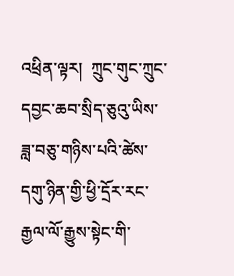འཕྲིན་ལྟར།  ཀྲུང་གུང་ཀྲུང་དབྱང་ཆབ་སྲིད་ཅུའུ་ཡིས་ཟླ་བཅུ་གཉིས་པའི་ཚེས་དགུ་ཉིན་གྱི་ཕྱི་དྲོར་རང་རྒྱལ་ལོ་རྒྱུས་སྟེང་གི་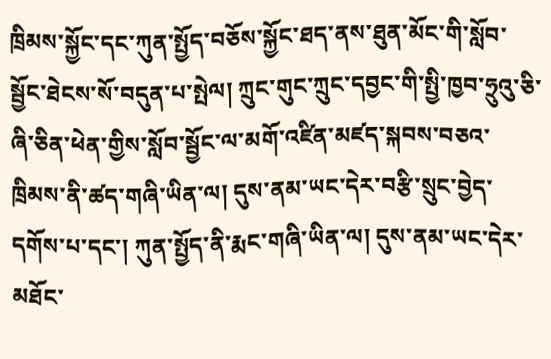ཁྲིམས་སྐྱོང་དང་ཀུན་སྤྱོད་བཅོས་སྐྱོང་ཐད་ནས་ཐུན་མོང་གི་སློབ་སྦྱོང་ཐེངས་སོ་བདུན་པ་སྤེལ། ཀྲུང་གུང་ཀྲུང་དབྱང་གི་སྤྱི་ཁྱབ་ཧྲུའུ་ཅི་ཞི་ཅིན་ཕེན་གྱིས་སློབ་སྦྱོང་ལ་མགོ་འཛིན་མཛད་སྐབས་བཅའ་ཁྲིམས་ནི་ཚད་གཞི་ཡིན་ལ། དུས་ནམ་ཡང་དེར་བརྩི་སྲུང་བྱེད་དགོས་པ་དང་། ཀུན་སྤྱོད་ནི་རྨང་གཞི་ཡིན་ལ། དུས་ནམ་ཡང་དེར་མཐོང་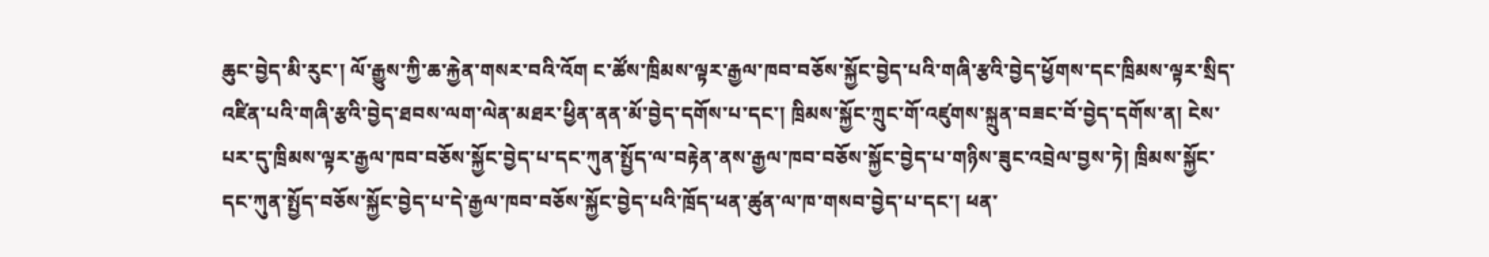ཆུང་བྱེད་མི་རུང་། ལོ་རྒྱུས་ཀྱི་ཆ་རྐྱེན་གསར་བའི་འོག ང་ཚོས་ཁྲིམས་ལྟར་རྒྱལ་ཁབ་བཅོས་སྐྱོང་བྱེད་པའི་གཞི་རྩའི་བྱེད་ཕྱོགས་དང་ཁྲིམས་ལྟར་སྲིད་འཛིན་པའི་གཞི་རྩའི་བྱེད་ཐབས་ལག་ལེན་མཐར་ཕྱིན་ནན་མོ་བྱེད་དགོས་པ་དང་། ཁྲིམས་སྐྱོང་ཀྲུང་གོ་འཛུགས་སྐྲུན་བཟང་བོ་བྱེད་དགོས་ན། ངེས་པར་དུ་ཁྲིམས་ལྟར་རྒྱལ་ཁབ་བཅོས་སྐྱོང་བྱེད་པ་དང་ཀུན་སྤྱོད་ལ་བརྟེན་ནས་རྒྱལ་ཁབ་བཅོས་སྐྱོང་བྱེད་པ་གཉིས་ཟུང་འབྲེལ་བྱས་ཏེ། ཁྲིམས་སྐྱོང་དང་ཀུན་སྤྱོད་བཅོས་སྐྱོང་བྱེད་པ་དེ་རྒྱལ་ཁབ་བཅོས་སྐྱོང་བྱེད་པའི་ཁྲོད་ཕན་ཚུན་ལ་ཁ་གསབ་བྱེད་པ་དང་། ཕན་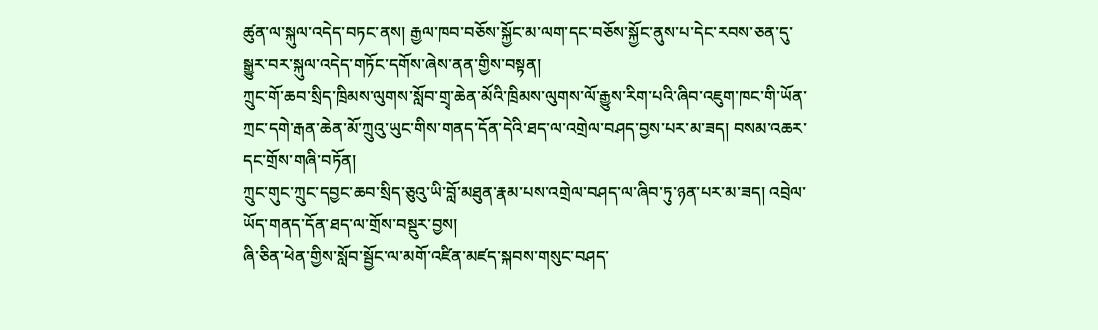ཚུན་ལ་སྐུལ་འདེད་བཏང་ནས། རྒྱལ་ཁབ་བཅོས་སྐྱོང་མ་ལག་དང་བཅོས་སྐྱོང་ནུས་པ་དེང་རབས་ཅན་དུ་སྒྱུར་བར་སྐུལ་འདེད་གཏོང་དགོས་ཞེས་ནན་གྱིས་བསྟན།
ཀྲུང་གོ་ཆབ་སྲིད་ཁྲིམས་ལུགས་སློབ་གྲྭ་ཆེན་མོའི་ཁྲིམས་ལུགས་ལོ་རྒྱུས་རིག་པའི་ཞིབ་འཇུག་ཁང་གི་ཡོན་ཀྲང་དགེ་རྒན་ཆེན་མོ་ཀྲུའུ་ཡུང་གིས་གནད་དོན་དེའི་ཐད་ལ་འགྲེལ་བཤད་བྱས་པར་མ་ཟད། བསམ་འཆར་དང་གྲོས་གཞི་བཏོན།
ཀྲུང་གུང་ཀྲུང་དབྱང་ཆབ་སྲིད་ཅུའུ་ཡི་བློ་མཐུན་རྣམ་པས་འགྲེལ་བཤད་ལ་ཞིབ་ཏུ་ཉན་པར་མ་ཟད། འབྲེལ་ཡོད་གནད་དོན་ཐད་ལ་གྲོས་བསྡུར་བྱས།
ཞི་ཅིན་ཕེན་གྱིས་སློབ་སྦྱོང་ལ་མགོ་འཛིན་མཛད་སྐབས་གསུང་བཤད་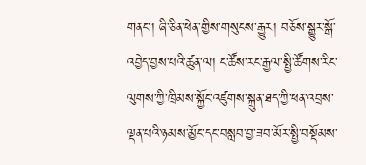གནང་། ཞི་ཅིན་ཕེན་གྱིས་གསུངས་རྒྱུར། བཅོས་སྒྱུར་སྒོ་འབྱེད་བྱས་པའི་ཚུན་ལ། ང་ཚོས་རང་རྒྱལ་སྤྱི་ཚོགས་རིང་ལུགས་ཀྱི་ཁྲིམས་སྐྱོང་འཛུགས་སྐྲུན་ཐད་ཀྱི་ཕན་འབྲས་ལྡན་པའི་ཉམས་མྱོང་དང་བསླབ་བྱ་ཟབ་མོར་སྤྱི་བསྡོམས་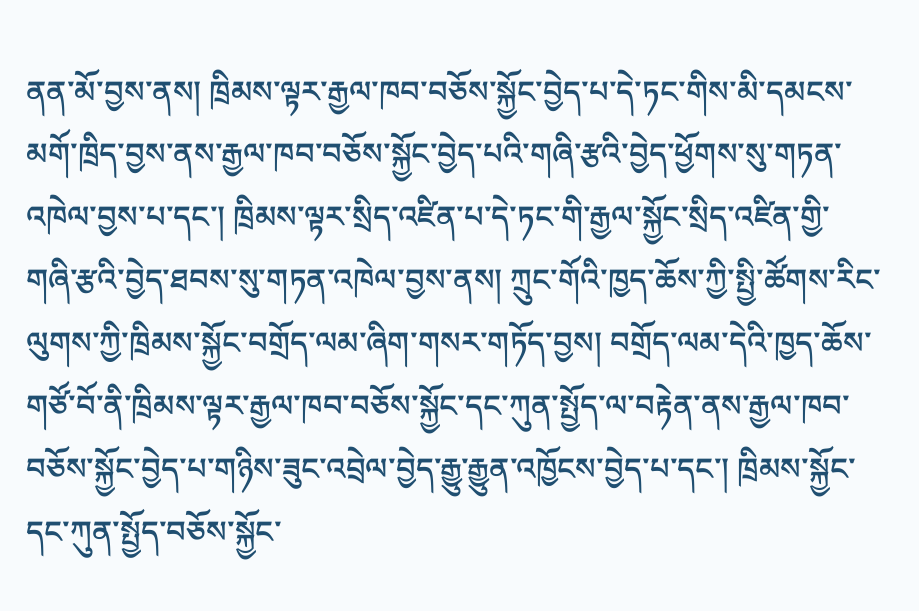ནན་མོ་བྱས་ནས། ཁྲིམས་ལྟར་རྒྱལ་ཁབ་བཅོས་སྐྱོང་བྱེད་པ་དེ་ཏང་གིས་མི་དམངས་མགོ་ཁྲིད་བྱས་ནས་རྒྱལ་ཁབ་བཅོས་སྐྱོང་བྱེད་པའི་གཞི་རྩའི་བྱེད་ཕྱོགས་སུ་གཏན་འཁེལ་བྱས་པ་དང་། ཁྲིམས་ལྟར་སྲིད་འཛིན་པ་དེ་ཏང་གི་རྒྱལ་སྐྱོང་སྲིད་འཛིན་གྱི་གཞི་རྩའི་བྱེད་ཐབས་སུ་གཏན་འཁེལ་བྱས་ནས། ཀྲུང་གོའི་ཁྱད་ཆོས་ཀྱི་སྤྱི་ཚོགས་རིང་ལུགས་ཀྱི་ཁྲིམས་སྐྱོང་བགྲོད་ལམ་ཞིག་གསར་གཏོད་བྱས། བགྲོད་ལམ་དེའི་ཁྱད་ཆོས་གཙོ་བོ་ནི་ཁྲིམས་ལྟར་རྒྱལ་ཁབ་བཅོས་སྐྱོང་དང་ཀུན་སྤྱོད་ལ་བརྟེན་ནས་རྒྱལ་ཁབ་བཅོས་སྐྱོང་བྱེད་པ་གཉིས་ཟུང་འབྲེལ་བྱེད་རྒྱུ་རྒྱུན་འཁྱོངས་བྱེད་པ་དང་། ཁྲིམས་སྐྱོང་དང་ཀུན་སྤྱོད་བཅོས་སྐྱོང་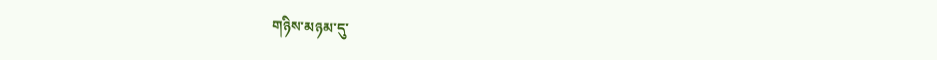གཉིས་མཉམ་དུ་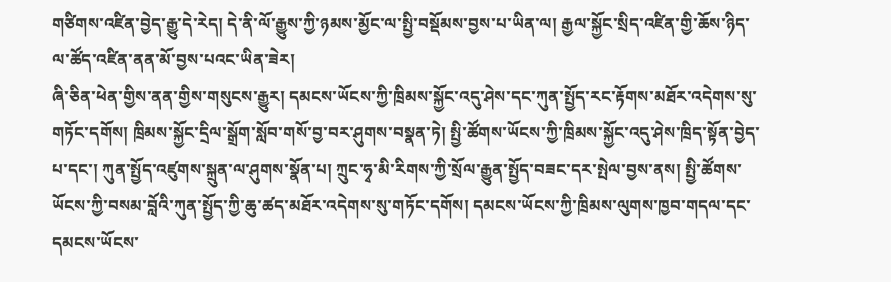གཙིགས་འཛིན་བྱེད་རྒྱུ་དེ་རེད། དེ་ནི་ལོ་རྒྱུས་ཀྱི་ཉམས་མྱོང་ལ་སྤྱི་བསྡོམས་བྱས་པ་ཡིན་ལ། རྒྱལ་སྐྱོང་སྲིད་འཛིན་གྱི་ཆོས་ཉིད་ལ་ཚོད་འཛིན་ནན་མོ་བྱས་པའང་ཡིན་ཟེར།
ཞི་ཅིན་ཕེན་གྱིས་ནན་གྱིས་གསུངས་རྒྱུར། དམངས་ཡོངས་ཀྱི་ཁྲིམས་སྐྱོང་འདུ་ཤེས་དང་ཀུན་སྤྱོད་རང་རྟོགས་མཐོར་འདེགས་སུ་གཏོང་དགོས། ཁྲིམས་སྐྱོང་དྲིལ་སྒྲོག་སློབ་གསོ་བྱ་བར་ཤུགས་བསྣན་ཏེ། སྤྱི་ཚོགས་ཡོངས་ཀྱི་ཁྲིམས་སྐྱོང་འདུ་ཤེས་ཁྲིད་སྟོན་བྱེད་པ་དང་། ཀུན་སྤྱོད་འཛུགས་སྐྲུན་ལ་ཤུགས་སྣོན་པ། ཀྲུང་ཧྭ་མི་རིགས་ཀྱི་སྲོལ་རྒྱུན་སྤྱོད་བཟང་དར་སྤེལ་བྱས་ནས། སྤྱི་ཚོགས་ཡོངས་ཀྱི་བསམ་བློའི་ཀུན་སྤྱོད་ཀྱི་ཆུ་ཚད་མཐོར་འདེགས་སུ་གཏོང་དགོས། དམངས་ཡོངས་ཀྱི་ཁྲིམས་ལུགས་ཁྱབ་གདལ་དང་དམངས་ཡོངས་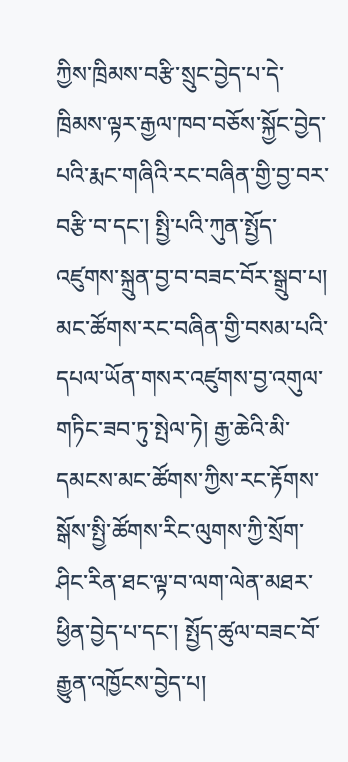ཀྱིས་ཁྲིམས་བརྩི་སྲུང་བྱེད་པ་དེ་ཁྲིམས་ལྟར་རྒྱལ་ཁབ་བཅོས་སྐྱོང་བྱེད་པའི་རྨང་གཞིའི་རང་བཞིན་གྱི་བྱ་བར་བརྩི་བ་དང་། སྤྱི་པའི་ཀུན་སྤྱོད་འཛུགས་སྐྲུན་བྱ་བ་བཟང་བོར་སྒྲུབ་པ། མང་ཚོགས་རང་བཞིན་གྱི་བསམ་པའི་དཔལ་ཡོན་གསར་འཛུགས་བྱ་འགུལ་གཏིང་ཟབ་ཏུ་སྤེལ་ཏེ། རྒྱ་ཆེའི་མི་དམངས་མང་ཚོགས་ཀྱིས་རང་རྟོགས་སྒོས་སྤྱི་ཚོགས་རིང་ལུགས་ཀྱི་སྲོག་ཤིང་རིན་ཐང་ལྟ་བ་ལག་ལེན་མཐར་ཕྱིན་བྱེད་པ་དང་། སྤྱོད་ཚུལ་བཟང་བོ་རྒྱུན་འཁྱོངས་བྱེད་པ།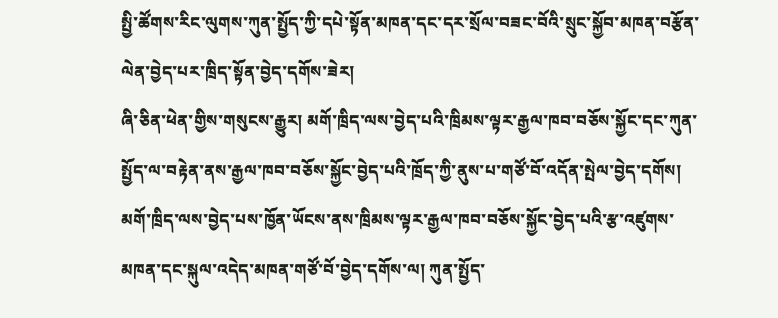སྤྱི་ཚོགས་རིང་ལུགས་ཀུན་སྤྱོད་ཀྱི་དཔེ་སྟོན་མཁན་དང་དར་སྲོལ་བཟང་བོའི་སྲུང་སྐྱོབ་མཁན་བརྩོན་ལེན་བྱེད་པར་ཁྲིད་སྟོན་བྱེད་དགོས་ཟེར།
ཞི་ཅིན་ཕེན་གྱིས་གསུངས་རྒྱུར། མགོ་ཁྲིད་ལས་བྱེད་པའི་ཁྲིམས་ལྟར་རྒྱལ་ཁབ་བཅོས་སྐྱོང་དང་ཀུན་སྤྱོད་ལ་བརྟེན་ནས་རྒྱལ་ཁབ་བཅོས་སྐྱོང་བྱེད་པའི་ཁྲོད་ཀྱི་ནུས་པ་གཙོ་བོ་འདོན་སྤེལ་བྱེད་དགོས། མགོ་ཁྲིད་ལས་བྱེད་པས་ཁྱོན་ཡོངས་ནས་ཁྲིམས་ལྟར་རྒྱལ་ཁབ་བཅོས་སྐྱོང་བྱེད་པའི་རྩ་འཛུགས་མཁན་དང་སྐུལ་འདེད་མཁན་གཙོ་བོ་བྱེད་དགོས་ལ། ཀུན་སྤྱོད་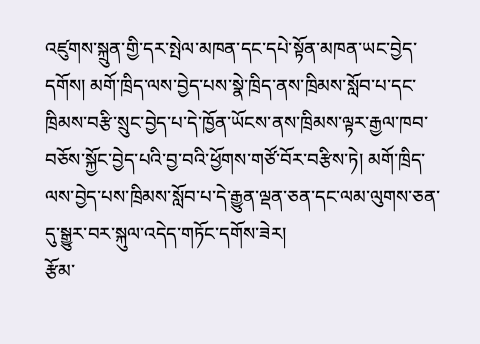འཛུགས་སྐྲུན་གྱི་དར་སྤེལ་མཁན་དང་དཔེ་སྟོན་མཁན་ཡང་བྱེད་དགོས། མགོ་ཁྲིད་ལས་བྱེད་པས་སྣེ་ཁྲིད་ནས་ཁྲིམས་སློབ་པ་དང་ཁྲིམས་བརྩི་སྲུང་བྱེད་པ་དེ་ཁྱོན་ཡོངས་ནས་ཁྲིམས་ལྟར་རྒྱལ་ཁབ་བཅོས་སྐྱོང་བྱེད་པའི་བྱ་བའི་ཕྱོགས་གཙོ་བོར་བརྩིས་ཏེ། མགོ་ཁྲིད་ལས་བྱེད་པས་ཁྲིམས་སློབ་པ་དེ་རྒྱུན་ལྡན་ཅན་དང་ལམ་ལུགས་ཅན་དུ་སྒྱུར་བར་སྐུལ་འདེད་གཏོང་དགོས་ཟེར།
རྩོམ་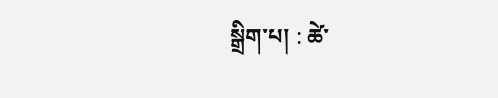སྒྲིག་པ། : ཚེ་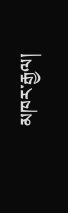མཁར་རྒྱལ།